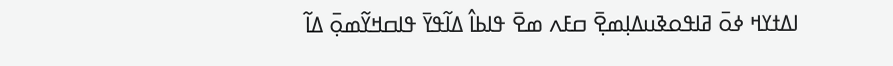ߊߡߙߌߞ ߦߋ߫ ߥߊߟߋߢߎߡߊ߲ߘߐ߲߫ ߛߓߍ ߘߐ߫ ߟߊߕߊ߮ ߡߊ߬ߟߌ߫ ߟߊߛߞߌ߬ߘߋ߲߫ ߡߊ߬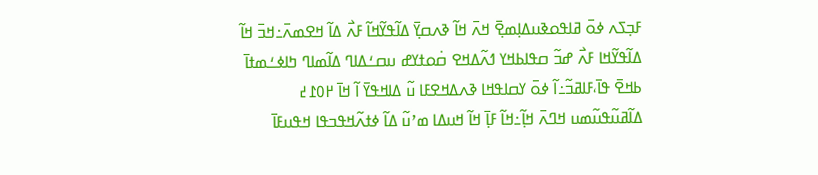ߓߏ߲ߖߍ ߦߋ߫ ߥߊߟߋߢߎߡߊ߲ߘߐ߲߫ ߞߍ߫ ߞߊ߬ ߢߍߛߌ߲߫ ߡߊ߬ߟߌ߬ߞߊ߬ ߓߍ߯ ߡߊ߬ ߞߐߘߍ߫߸ߞߏ߫ ߞߊ߬ ߡߊ߬ߟߌ߬ߞߊ ߓߍ߯ ߝߏ߬ ߛߟߊߕߞߌ ߗߍ߬ߡߞߐ ߛ߭ߋߙߌߝ ߎߛߑߡߊߣ ߡߊ߬ߘߊߣ ߤߊߦߑߘߙߊ߫ ߕߞߐ߫ ߟߊ߫،ߓߊߥߏ߬߸ߊ߬ ߦߋ߫ ߌߛߊߟߞߊ ߢߍߡߞߐߓߊ ߎ߬ ߡߊߞߟߌ߫ ߊ߬ ߞߊ߫ ߂߀߁߄ ߡߊ߬ߥߎ߬ߟߎ߬ߘߎ ߞߣߍ߫ ߞߊ߲߬߸ߞߊ߬ ߓߊ߲߫ ߞߊ߬ ߞߎߡߊ ߘߴߎ߬ ߡߊ߬ ߦߙߍ߬ߞߟߏߟߊ ߞߟߎߓߊ߫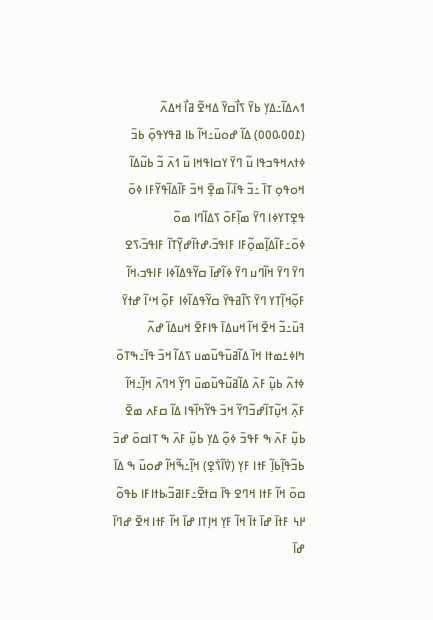ߗߍߡߊ߬߸ߡߌ߲ ߕߌ߫ ߖߊ߯ߛߌ߫ ߡߞߐ߬ ߥߊ߯ ߞߡߍ߬ (߁߀߀،߀߀߀) ߡߊ߬ ߝߋߎ߫߸ߞߊ߬ ߕߊ ߥߟߌߟߋ߲߫ ߕߏ߫ ߦߙߍߞߟߏߟߊ ߎ߬ ߣߌ߫ ߌߛߊߟߞߊ ߎ߬ ߗߍ߫ ߏ߬ ߕߎ߬ߡߊ߬ ߞߋߟߋ߲ ߠߊ߫ ߸ߏ߬ ߟߊ߫،ߊ߬ ߘߐ߲߫ ߞߏ߫ ߓߊ߬ߡߊ߬ߟߌ߬ߓߊ ߦߋ߫ ߟߐ߲ߠߌߦߊ ߣߌ߫ ߘߊ߲߬ߓߋ߫ ߖߡߊ߬ߣߊ ߘߋ߬ ߦߋ߫߸ߓߊ߬ߡߊ߲߬ߘߋ߲߬ߓߊ ߓߊߟߏ߫،ߝߙߊ߬ߝߌ߲߬ߠߊ߬ ߓߊߟߏ߫،ߖߐ ߣߌ߫ ߣߌ߫ ߞߊ߬ߣߎ ߣߌ߫ ߦߊ߬ߝߊ߫ ߛߌ߬ߟߡߊ߬ߦߊ ߓߊߟߏ،ߞߊ߬ ߓߋ߲߬ߞߊ߲߬ߠߌ ߣߌ߫ ߖߊ߬ߥߟߌ߫ ߛߌ߬ߟߡߊ߬ߦߊ ߓߋ߲߬ ߞߵߊ߬ ߝߙߌ߫ ߔߎ߫߸ߏ߬ ߞߐ߫ ߞߊ߬ ߞߎߡߊ߫ ߟߊߓߐ߫ ߞߎߡߊ߫ ߝߍ߬ ߤߊߦߑߘߙߊ ߞߊ߫ ߡߊ߬ߥߎ߬ߟߎ߬ߘߎ ߖߡߊ߬ ߞߏ߫ ߟߊ߫߸ߒߠߋ߫ ߦߙߍ߬ ߕߎ߲߬ ߓߍ߫ ߡߊ߬ߥߎ߬ߟߎ߬ߘߎ߫ ߣߌ߲߬ ߞߣߍ߫ ߞߊ߲߬߸ߞߊ߬ ߓߍ߲߬ ߞߎ߲߬ߠߊ߬ߝߏ߬ߣߌ߬ ߞߏ߫ ߟߌ߬ߤߊ߰ߟߊ ߡߊ߬ ߛߓߍ ߘߐ߫ ߕߎ߲߬ ߓߍ߫ ߒ ߓߟߏ߫ ߦߋ߲߬ ߡߌ߲ ߕߎ߲߬ ߓߍ߫ ߒ ߠߊߛߋ߫ ߝߏ߫ ߕߏ߬ߟߊ߲߬ߕߊ߲߬ ߓߙߊ ߓߌ߲ (ߜ߭ߊ߬ߖ߭ߐ߲) ߞߊ߲߬߸ߒ߬ߞߊ߬ ߝߋߎ߫ ߒ ߡߊ߫ ߛߋ߫ ߞߊ߬ ߓߙߊ ߞߣߐ ߟߊ߫ ߛߙߐ߬߸ߓߊߥߏ߬،ߕߙߊߓߊ ߕߟߋ߬ ߂߆ ߓߙߊ߫ ߝߊ߫ ߙߊ߫ ߞߊ߬ ߓߌ߲ ߞߊ߲ߠߊ ߝߊ߫ ߞߊ߬ ߓߙߊ ߞߐ߫ ߝߣߊ߫ ߝߊ߫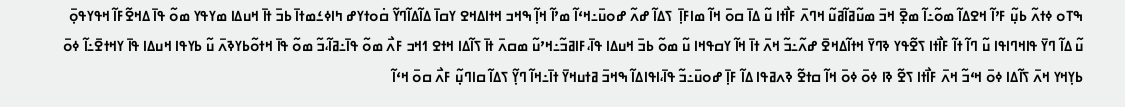ߒߠߋ ߦߙߍ߬ ߕߎ߲߬ ߓߴߊ߬ ߞߐߡߊ߬ ߘߋ߬߸ߊ߬ ߘߐ߲߫ ߞߏ߫ ߘߎ߬ߥߊ߬ߥߎ߬ ߞߣߍ߫ ߓߊ߯ߙߊ ߎ߬ ߡߊ߫ ߛߋ߫ ߞߊ߬ ߘߊߓߊ߲߫  ߖߡߊ߬ ߝߍ߬ ߝߋߎ߫߸ߞߵߊ߬ ߘߴߊ߬ ߞߊ߲߬ ߒߞߏ ߞߙߊߡߞߐ ߌߛߊ߫ ߡߊ߬ߡߊ߬ߣߌ߬ ߛ߭ߋߙߌߝ ߤߊߦߑߘߙߊ߫ ߕߏ߫ ߙߊ߫ ߞߎߡߊ ߘߌߟߌ ߘߋ߬ ߟߊ߫ ߡߞߐ߬ߓߊ߬ ߞߟߌߟߋ߲߫ ߎ߬ ߡߊ߬ ߣߌ߫ ߟߊߞߣߊߟߊ ߎ߬ ߣߊ߬ ߙߊ߬ ߓߊ߯ߙߊ ߖߐ߬ߟߌ ߢߣߌ߫ ߞߙߊ߬ߡߞߐ߫ ߝߍ߬߸ߏ߬ ߞߍ߫ ߙߊ߫ ߞߊ߬ ߌߛߟߞߊ ߎ߬ ߘߋ߬ ߕߏ߫ ߞߎߡߊ ߟߊ߫،ߓߊߥߏ߬߸ߞߴߎ߬ ߘߛߍ߫ ߙߊ߫ ߖߊ߬ߡߊ ߞߙߐ ߗߞߏ ߓߍ߯ ߘߋ߬ ߟߊ߫߸ߥߊ߬،ߏ߬ ߘߋ߬ ߟߊ߫ ߞߙߋ߬ߕߌߢߍ߫ ߎ߬ ߕߌߟߊ ߞߎߡߊ ߟߊ߫ ߌߞߙߐ߫߸ߊ߬ ߦߋ߫ ߕߌ߲ߞߌ ߞߍ߫ ߖߊ߬ߡߊ ߦߋ߫ ߞߵߏ߬ ߞߍ߫ ߓߊ߯ߙߊ ߖߐ߬ ߢߊ ߦߋ߫ ߦߋ߫ ߞߊ߬ ߛߙߐ߬ ߢߍߥߟߊ ߡߊ߬ ߓߊ߲߫ ߝߋߎ߫߸ߏ߬ ߟߊ߫،ߊߟߊߡߊ߬ ߒߞߏ߫ ߥߙߎߞߌ߫ ߙߊ߫߸ߞߊ߬ ߣߌ߲߬ ߖߡߊ߬ ߛߊߣߎ߲߬ ߓߍ߯ ߛߋ߫ ߞߵߊ߬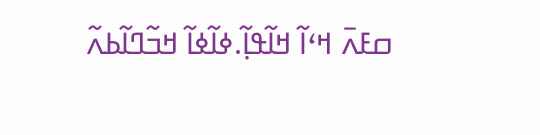ߛߓߍ߫ ߞߵߊ߬ ߞߊ߬ߟߊ߲߬.ߦߊ߬ߦߊ߬ ߞߏ߬ߣߊ߬ߕߍ߬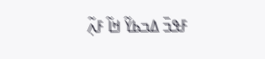ߓߟߏ߫ ߡߏߕߌ߬ ߞߊ߬ ߓߍ߲߬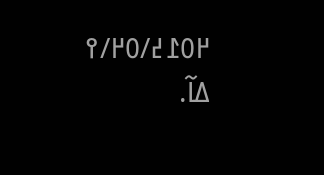߂߀߁߄/߀߂/߉ ߡߊ߬.